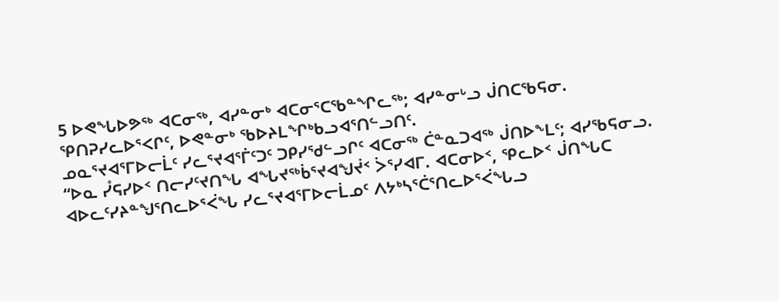5 ᐅᕙᖓᐅᕗᖅ ᐊᑕᓂᖅ, ᐊᓯᓐᓂᒃ ᐊᑕᓂᕐᑕᖃᓐᖏᓚᖅ; ᐊᓯᓐᓂᒡᓗ ᒎᑎᑕᖃᕋᓂ. ᕿᑎᕈᓯᓚᐅᕐᐸᒋᑦ, ᐅᕙᓐᓂᒃ ᖃᐅᔨᒪᖏᒃᑲᓗᐊᕐᑎᓪᓗᑎᑦ.
ᓄᓇᕐᔪᐊᕐᒥᐅᓕᒫᑦ ᓯᓚᕐᔪᐊᕐᒦᑦᑐᑦ ᑐᑭᓯᖁᓪᓗᒋᑦ ᐊᑕᓂᖅ ᑖᓐᓇᑐᐊᖅ ᒎᑎᐅᖕᒪᑦ; ᐊᓯᖃᕋᓂᓗ.
“ᐅᓇ ᓮᕋᓯᐅᑉ ᑎᓕᓯᑦᔪᑎᖓ ᐊᖓᔪᖅᑳᕐᔪᐊᖑᔫᑉ ᐴᕐᓯᐊᒥ. ᐊᑕᓂᐅᑉ, ᕿᓚᐅᑉ ᒎᑎᖓᑕ ᐊᐅᓚᑦᓯᔨᓐᖑᕐᑎᓚᐅᕐᐹᖓ ᓯᓚᕐᔪᐊᕐᒥᐅᓕᒫᓄᑦ ᐱᔭᒃᓴᕐᑖᕐᑎᓚᐅᕐᐹᖓᓗ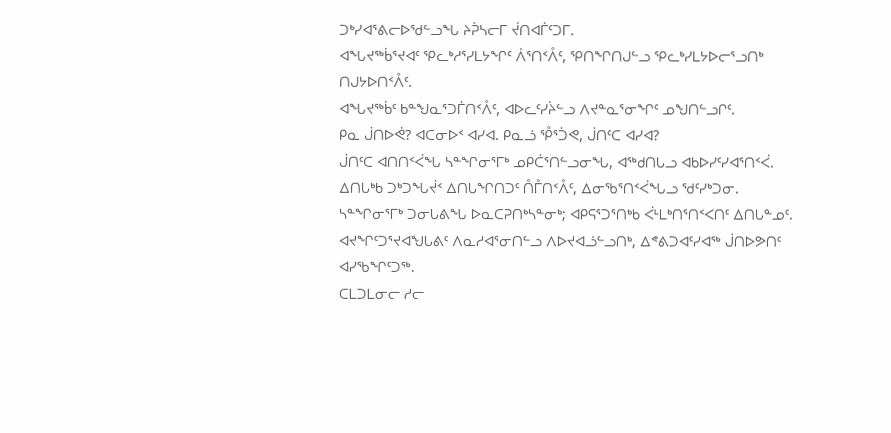ᑐᒃᓯᐊᕐᕕᓕᐅᖁᓪᓗᖓ ᔨᕉᓴᓕᒥ ᔫᑎᐊᒦᑦᑐᒥ.
ᐊᖓᔪᖅᑳᕐᔪᐊᑦ ᕿᓚᒃᓱᕐᓯᒪᔭᖏᑦ ᐲᕐᑎᑉᐰᑦ, ᕿᑎᖏᑎᒍᓪᓗ ᕿᓚᒃᓯᒪᔭᐅᓕᕐᓗᑎᒃ ᑎᒍᔭᐅᑎᑉᐰᑦ.
ᐊᖓᔪᖅᑳᑦ ᑲᓐᖑᓇᕐᑐᒦᑎᑉᐰᑦ, ᐊᐅᓚᑦᓯᔩᓪᓗ ᐱᔪᓐᓇᕐᓂᖏᑦ ᓄᖑᑎᓪᓗᒋᑦ.
ᑭᓇ ᒎᑎᐅᕚ? ᐊᑕᓂᐅᑉ ᐊᓯᐊ. ᑭᓇᓘ ᕾᕐᑑᕙ, ᒎᑎᑦᑕ ᐊᓯᐊ?
ᒎᑎᑦᑕ ᐊᑎᑎᑉᐹᖓ ᓴᓐᖏᓂᕐᒥᒃ ᓄᑭᑖᕐᑎᓪᓗᓂᖓ, ᐊᖅᑯᑎᒐᓗ ᐊᑲᐅᓯᑦᓯᐊᕐᑎᑉᐹ.
ᐃᑎᒐᒃᑲ ᑐᒃᑐᖓᔫᑉ ᐃᑎᒐᖏᑎᑐᑦ ᑍᒤᑎᑉᐰᑦ, ᐃᓂᖃᕐᑎᑉᐹᖓᓗ ᖁᑦᓯᒃᑐᓂ.
ᓴᓐᖏᓂᕐᒥᒃ ᑐᓂᒐᕕᖓ ᐅᓇᑕᕈᑎᒃᓴᓐᓂᒃ; ᐊᑭᕋᕐᑐᕐᑎᒃᑲ ᐹᒻᒪᒃᑎᕐᑎᑉᐸᑎᑦ ᐃᑎᒐᓐᓄᑦ.
ᐊᔪᖏᑦᑐᕐᔪᐊᖑᒐᕕᑦ ᐱᓇᓱᐊᕐᓂᑎᓪᓗ ᐱᐅᔪᐊᓘᓪᓗᑎᒃ, ᐃᕝᕕᑐᐊᑦᓯᐊᖅ ᒎᑎᐅᕗᑎᑦ ᐊᓯᖃᖏᑦᑐᖅ.
ᑕᒪᑐᒪᓂᓕ ᓱᓕ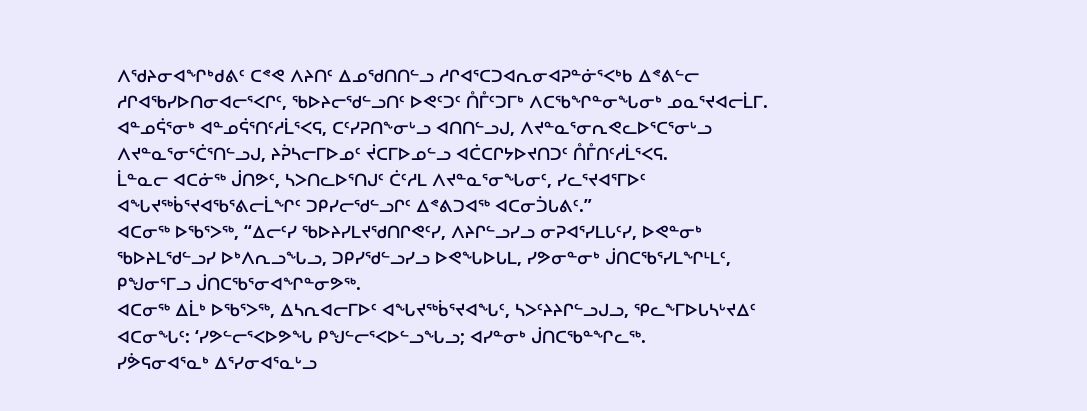ᐱᖁᔨᓂᐊᖏᒃᑯᕕᑦ ᑕᕝᕙ ᐱᔨᑎᑦ ᐃᓄᖁᑎᑎᓪᓗ ᓱᒋᐊᕐᑕᑐᐊᕆᓂᐊᕈᓐᓃᕐᐸᒃᑲ ᐃᕝᕕᓪᓕ ᓱᒋᐊᖃᓯᐅᑎᓂᐊᓕᕐᐸᒋᑦ, ᖃᐅᔨᓕᖁᓪᓗᑎᑦ ᐅᕙᑦᑐᑦ ᑍᒤᑦᑐᒥᒃ ᐱᑕᖃᖏᓐᓂᖓᓂᒃ ᓄᓇᕐᔪᐊᓕᒫᒥ.
ᐊᓐᓄᕌᕐᓂᒃ ᐊᓐᓄᕌᕐᑎᑦᓱᒫᕐᐸᕋ, ᑕᑦᓯᕈᑎᖕᓂᒡᓗ ᐊᑎᑎᓪᓗᒍ, ᐱᔪᓐᓇᕐᓂᕆᕙᓚᐅᕐᑕᕐᓂᒡᓗ ᐱᔪᓐᓇᕐᓂᕐᑖᕐᑎᓪᓗᒍ, ᔨᕉᓴᓕᒥᐅᓄᑦ ᔫᑕᒥᐅᓄᓪᓗ ᐊᑖᑕᒋᔭᐅᔪᑎᑐᑦ ᑍᒤᑎᑦᓱᒫᕐᐸᕋ.
ᒫᓐᓇᓕ ᐊᑕᓃᖅ ᒎᑎᕗᑦ, ᓴᐳᑎᓚᐅᕐᑎᒍᑦ ᑖᑦᓱᒪ ᐱᔪᓐᓇᕐᓂᖓᓂᑦ, ᓯᓚᕐᔪᐊᕐᒥᐅᑦ ᐊᖓᔪᖅᑳᕐᔪᐊᖃᕐᕕᓕᒫᖏᑦ ᑐᑭᓯᓕᖁᓪᓗᒋᑦ ᐃᕝᕕᑐᐊᖅ ᐊᑕᓂᑑᒐᕕᑦ.”
ᐊᑕᓂᖅ ᐅᖃᕐᐳᖅ, “ᐃᓕᑦᓯ ᖃᐅᔨᓯᒪᔪᖁᑎᒋᕙᑦᓯ, ᐱᔨᒋᓪᓗᓯᓗ ᓂᕈᐊᕐᓯᒪᒐᑦᓯ, ᐅᕙᓐᓂᒃ ᖃᐅᔨᒪᖁᓪᓗᓯ ᐅᒃᐱᕆᓗᖓᓗ, ᑐᑭᓯᖁᓪᓗᓯᓗ ᐅᕙᖓᐅᒐᒪ, ᓯᕗᓂᓐᓂᒃ ᒎᑎᑕᖃᕐᓯᒪᖏᒻᒪᑦ, ᑭᖑᓂᕐᒥᓗ ᒎᑎᑕᖃᕐᓂᐊᖏᓐᓂᕗᖅ.
ᐊᑕᓂᖅ ᐃᒫᒃ ᐅᖃᕐᐳᖅ, ᐃᓴᕆᐊᓕᒥᐅᑦ ᐊᖓᔪᖅᑳᕐᔪᐊᖓᑦ, ᓴᐳᑦᔨᔨᒋᓪᓗᒍᓗ, ᕿᓚᖕᒥᐅᒐᓴᒡᔪᐃᑦ ᐊᑕᓂᖓᑦ: ‘ᓯᕗᓪᓕᕐᐸᐅᕗᖓ ᑭᖑᓪᓕᕐᐸᐅᓪᓗᖓᓗ; ᐊᓯᓐᓂᒃ ᒎᑎᑕᖃᓐᖏᓚᖅ.
ᓯᕘᕋᓂᐊᕐᓇᒃ ᐃᕐᓯᓂᐊᕐᓇᒡᓗ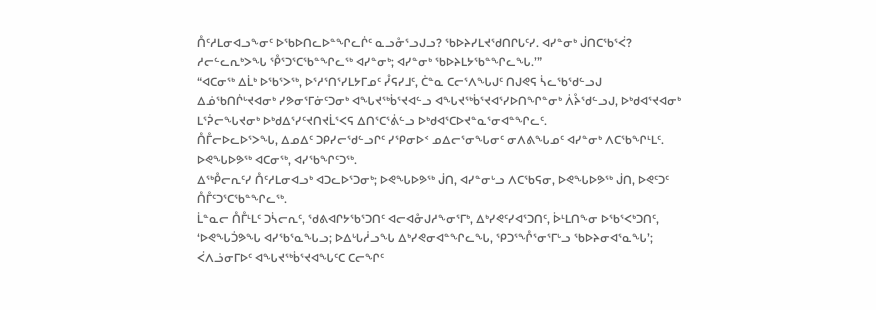ᑍᑦᓱᒪᓂᐊᓗᖕᓂᑦ ᐅᖃᐅᑎᓚᐅᓐᖏᓚᒌᑦ ᓇᓗᓁᕐᓗᒍᓗ? ᖃᐅᔨᓯᒪᔪᖁᑎᒋᒐᑦᓯ. ᐊᓯᓐᓂᒃ ᒎᑎᑕᖃᕐᐹ? ᓱᓕᓪᓚᕆᒃᐳᖓ ᕾᕐᑐᕐᑕᖃᓐᖏᓚᖅ ᐊᓯᓐᓂᒃ; ᐊᓯᓐᓂᒃ ᖃᐅᔨᒪᔭᖃᓐᖏᓚᖓ.’”
“ᐊᑕᓂᖅ ᐃᒫᒃ ᐅᖃᕐᐳᖅ, ᐅᕐᓱᕐᑎᕐᓯᒪᔭᒥᓄᑦ ᓮᕋᓯᒧᑦ, ᑖᓐᓇ ᑕᓕᕐᐱᖓᒍᑦ ᑎᒍᕙᕋ ᓵᓚᖃᖁᓪᓗᒍ ᐃᓅᖃᑎᒌᒡᔪᐊᓂᒃ ᓯᕗᓂᕐᒥᓃᑦᑐᓂᒃ ᐊᖓᔪᖅᑳᕐᔪᐊᓪᓗ ᐊᖓᔪᖅᑳᕐᔪᐊᕐᓯᐅᑎᖏᓐᓂᒃ ᐲᔧᖁᓪᓗᒍ, ᐅᒃᑯᐊᕐᔪᐊᓂᒃ ᒪᕐᕉᓕᖓᔪᓂᒃ ᐅᒃᑯᐃᕐᓯᑦᔪᑎᔪᒫᕐᐸᕋ ᐃᑎᕐᑕᕐᕖᓪᓗ ᐅᒃᑯᐊᕐᑕᐅᔪᓐᓇᕐᓂᐊᓐᖏᓚᑦ.
ᑍᒤᓕᐅᓚᐅᕐᐳᖓ, ᐃᓄᐃᑦ ᑐᑭᓯᓕᖁᓪᓗᒋᑦ ᓯᕿᓂᐅᑉ ᓄᐃᓕᕐᓂᖓᓂᑦ ᓂᐱᕕᖓᓄᑦ ᐊᓯᓐᓂᒃ ᐱᑕᖃᖏᒻᒪᑦ. ᐅᕙᖓᐅᕗᖅ ᐊᑕᓂᖅ, ᐊᓯᖃᖏᑦᑐᖅ.
ᐃᖅᑬᓕᕆᑦᓯ ᑍᑦᓱᒪᓂᐊᓗᒃ ᐊᑐᓚᐅᕐᑐᓂᒃ; ᐅᕙᖓᐅᕗᖅ ᒎᑎ, ᐊᓯᓐᓂᒡᓗ ᐱᑕᖃᕋᓂ, ᐅᕙᖓᐅᕗᖅ ᒎᑎ, ᐅᕙᑦᑐᑦ ᑍᒤᑦᑐᕐᑕᖃᓐᖏᓚᖅ.
ᒫᓐᓇᓕ ᑍᒤᒻᒪᑦ ᑐᓵᓕᕆᑦ, ᖁᕕᐊᒋᔭᖃᕐᑐᑎᑦ ᐊᓕᐊᓁᒍᓱᖕᓂᕐᒥᒃ, ᐃᒃᓯᕙᑦᓯᐊᕐᑐᑎᑦ, ᐆᒻᒪᑎᖕᓂ ᐅᖃᕐᐸᒃᑐᑎᑦ, ‘ᐅᕙᖓᑑᕗᖓ ᐊᓯᖃᕐᓇᖓᓗ; ᐅᐃᒡᒐᓲᓗᖓ ᐃᒃᓯᕙᓂᐊᓐᖏᓚᖓ, ᕿᑐᕐᖎᕐᓂᕐᒥᒡᓗ ᖃᐅᔨᓂᐊᕐᓇᖓ’;
ᐹᐱᓘᓂᒥᐅᑦ ᐊᖓᔪᖅᑳᕐᔪᐊᖓᑦᑕ ᑕᓕᖏᑦ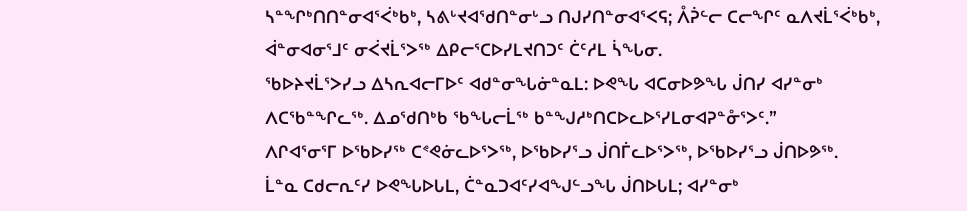ᓴᓐᖏᒃᑎᑎᓐᓂᐊᕐᐹᒃᑲᒃ, ᓴᕕᒡᔪᐊᖁᑎᓐᓂᒡᓗ ᑎᒍᓯᑎᓐᓂᐊᕐᐸᕋ; ᐰᕉᓪᓕ ᑕᓕᖏᑦ ᓇᐱᔪᒫᕐᐹᒃᑲᒃ, ᐋᓐᓂᐊᓂᕐᒧᑦ ᓂᐹᔪᒫᕐᐳᖅ ᐃᑭᓕᕐᑕᐅᓯᒪᔪᑎᑐᑦ ᑖᑦᓱᒪ ᓵᖓᓂ.
ᖃᐅᔨᔪᒫᕐᐳᓯᓗ ᐃᓴᕆᐊᓕᒥᐅᑦ ᐊᑯᓐᓂᖓᓃᓐᓇᒪ: ᐅᕙᖓ ᐊᑕᓂᐅᕗᖓ ᒎᑎᓯ ᐊᓯᓐᓂᒃ ᐱᑕᖃᓐᖏᓚᖅ. ᐃᓄᖁᑎᒃᑲ ᖃᖓᓕᒫᖅ ᑲᓐᖑᓱᒃᑎᑕᐅᓚᐅᕐᓯᒪᓂᐊᕈᓐᓁᕐᐳᑦ.”
ᐱᒋᐊᕐᓂᕐᒥ ᐅᖃᐅᓯᖅ ᑕᕝᕙᓃᓚᐅᕐᐳᖅ, ᐅᖃᐅᓯᕐᓗ ᒎᑎᒦᓚᐅᕐᐳᖅ, ᐅᖃᐅᓯᕐᓗ ᒎᑎᐅᕗᖅ.
ᒫᓐᓇ ᑕᑯᓕᕆᑦᓯ ᐅᕙᖓᐅᒐᒪ, ᑖᓐᓇᑐᐊᑦᓯᐊᖑᓪᓗᖓ ᒎᑎᐅᒐᒪ; ᐊᓯᓐᓂᒃ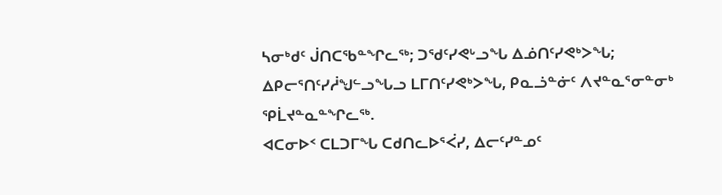ᓴᓂᒃᑯᑦ ᒎᑎᑕᖃᓐᖏᓚᖅ; ᑐᖁᑦᓯᕙᒡᓗᖓ ᐃᓅᑎᑦᓯᕙᒃᐳᖓ; ᐃᑭᓕᕐᑎᑦᓯᓲᖑᓪᓗᖓᓗ ᒪᒥᑎᑦᓯᕙᒃᐳᖓ, ᑭᓇᓘᓐᓃᑦ ᐱᔪᓐᓇᕐᓂᓐᓂᒃ ᕿᒫᔪᓐᓇᓐᖏᓚᖅ.
ᐊᑕᓂᐅᑉ ᑕᒪᑐᒥᖓ ᑕᑯᑎᓚᐅᕐᐹᓯ, ᐃᓕᑦᓯᓐᓄᑦ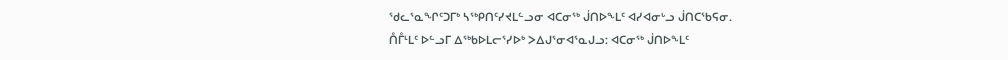ᖁᓚᕐᓇᖏᑦᑐᒥᒃ ᓴᖅᑭᑎᑦᓯᔪᒪᓪᓗᓂ ᐊᑕᓂᖅ ᒎᑎᐅᖕᒪᑦ ᐊᓯᐊᓂᒡᓗ ᒎᑎᑕᖃᕋᓂ.
ᑍᒤᒻᒪᑦ ᐅᓪᓗᒥ ᐃᖅᑲᐅᒪᓕᕐᓯᐅᒃ ᐳᐃᒍᕐᓂᐊᕐᓇᒍᓗ: ᐊᑕᓂᖅ ᒎᑎᐅᖕᒪᑦ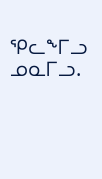ᕿᓚᖕᒥᓗ ᓄᓇᒥᓗ.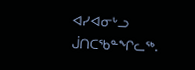ᐊᓯᐊᓂᒡᓗ ᒎᑎᑕᖃᓐᖏᓚᖅ.